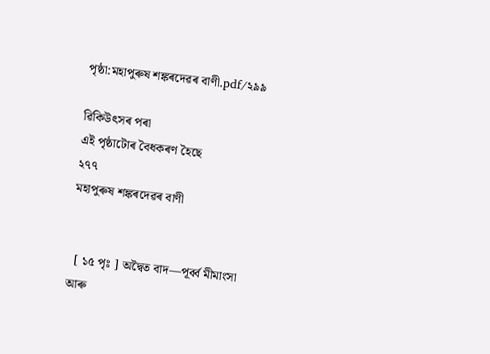পৃষ্ঠা:মহাপুৰুষ শঙ্কৰদেৱৰ বাণী.pdf/২৯৯

ৱিকিউৎসৰ পৰা
এই পৃষ্ঠাটোৰ বৈধকৰণ হৈছে
২৭৭
মহাপুৰুষ শঙ্কৰদেৱৰ বাণী


  [ ১৫ পৃঃ ] অদ্বৈত বাদ—পূৰ্ব্ব মীমাংসা আৰু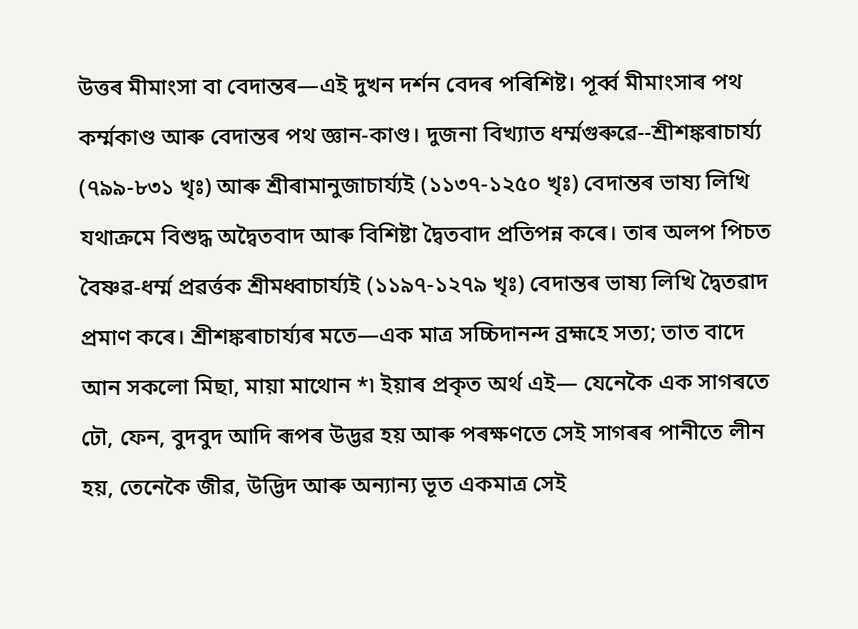উত্তৰ মীমাংসা বা বেদান্তৰ—এই দুখন দৰ্শন বেদৰ পৰিশিষ্ট। পূৰ্ব্ব মীমাংসাৰ পথ কৰ্ম্মকাণ্ড আৰু বেদান্তৰ পথ জ্ঞান-কাণ্ড। দুজনা বিখ্যাত ধৰ্ম্মগুৰুৱে--শ্ৰীশঙ্কৰাচাৰ্য্য (৭৯৯-৮৩১ খৃঃ) আৰু শ্ৰীৰামানুজাচাৰ্য্যই (১১৩৭-১২৫০ খৃঃ) বেদান্তৰ ভাষ্য লিখি যথাক্ৰমে বিশুদ্ধ অদ্বৈতবাদ আৰু বিশিষ্টা দ্বৈতবাদ প্ৰতিপন্ন কৰে। তাৰ অলপ পিচত বৈষ্ণৱ-ধৰ্ম্ম প্ৰৱৰ্ত্তক শ্ৰীমধ্ৱাচাৰ্য্যই (১১৯৭-১২৭৯ খৃঃ) বেদান্তৰ ভাষ্য লিখি দ্বৈতৱাদ প্ৰমাণ কৰে। শ্ৰীশঙ্কৰাচাৰ্য্যৰ মতে—এক মাত্ৰ সচ্চিদানন্দ ব্ৰহ্মহে সত্য; তাত বাদে আন সকলো মিছা, মায়া মাথোন *৷ ইয়াৰ প্ৰকৃত অৰ্থ এই— যেনেকৈ এক সাগৰতে ঢৌ, ফেন, বুদবুদ আদি ৰূপৰ উদ্ভৱ হয় আৰু পৰক্ষণতে সেই সাগৰৰ পানীতে লীন হয়, তেনেকৈ জীৱ, উদ্ভিদ আৰু অন্যান্য ভূত একমাত্ৰ সেই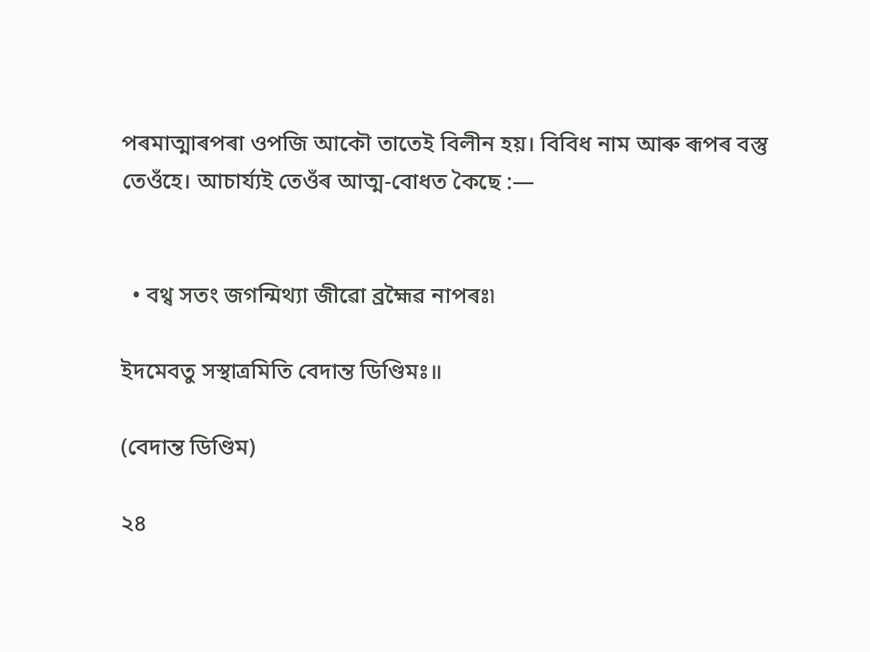পৰমাত্মাৰপৰা ওপজি আকৌ তাতেই বিলীন হয়। বিবিধ নাম আৰু ৰূপৰ বস্তু তেওঁহে। আচাৰ্য্যই তেওঁৰ আত্ম-বোধত কৈছে :—


  • বথ্ব সতং জগন্মিথ্যা জীৱো ব্ৰহ্মৈৱ নাপৰঃ৷

ইদমেবতু সস্থাত্ৰমিতি বেদান্ত ডিণ্ডিমঃ॥

(বেদান্ত ডিণ্ডিম)

২৪